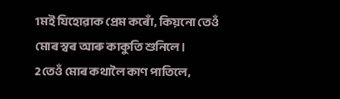1মই যিহোৱাক প্ৰেম কৰোঁ, কিয়নো তেওঁ মোৰ স্বৰ আৰু কাকুতি শুনিলে।
2তেওঁ মোৰ কথালৈ কাণ পাতিলে,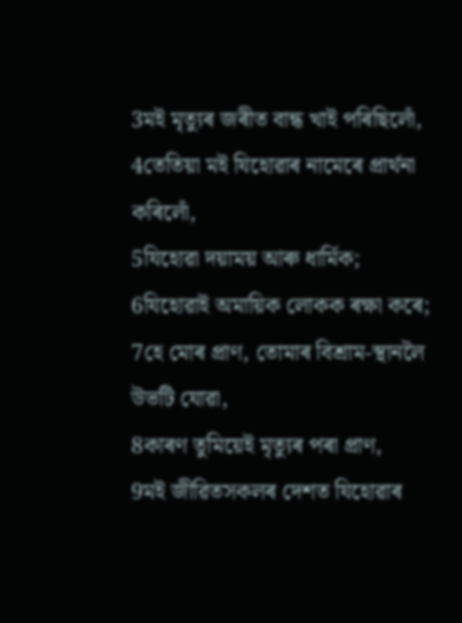3মই মৃত্যুৰ জৰীত বান্ধ খাই পৰিছিলোঁ,
4তেতিয়া মই যিহোৱাৰ নামেৰে প্ৰাৰ্থনা কৰিলোঁ,
5যিহোৱা দয়াময় আৰু ধাৰ্মিক;
6যিহোৱাই অমায়িক লোকক ৰক্ষা কৰে;
7হে মোৰ প্রাণ, তোমাৰ বিশ্ৰাম-স্থানলৈ উভটি যোৱা,
8কাৰণ তুমিয়েই মৃত্যুৰ পৰা প্ৰাণ,
9মই জীৱিতসকলৰ দেশত যিহোৱাৰ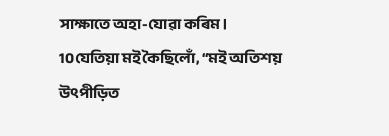সাক্ষাতে অহা-যোৱা কৰিম।
10যেতিয়া মই কৈছিলোঁ, “মই অতিশয় উৎপীড়িত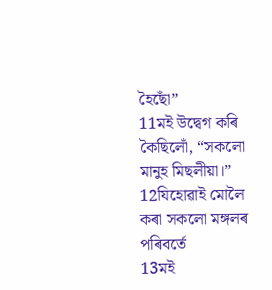হৈছোঁ”
11মই উদ্বেগ কৰি কৈছিলোঁ, “সকলো মানুহ মিছলীয়া।”
12যিহোৱাই মোলৈ কৰা সকলো মঙ্গলৰ পৰিবর্তে
13মই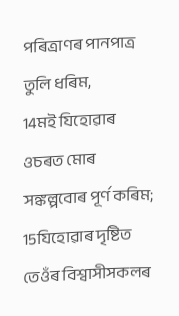পৰিত্ৰাণৰ পানপাত্ৰ তুলি ধৰিম,
14মই যিহোৱাৰ ওচৰত মোৰ সঙ্কল্পবোৰ পূর্ণ কৰিম;
15যিহোৱাৰ দৃষ্টিত তেওঁৰ বিশ্বাসীসকলৰ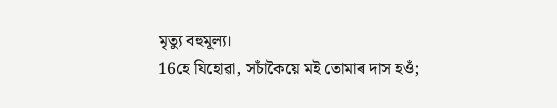মৃত্যু বহুমূল্য।
16হে যিহোৱা, সচাঁকৈয়ে মই তোমাৰ দাস হওঁ;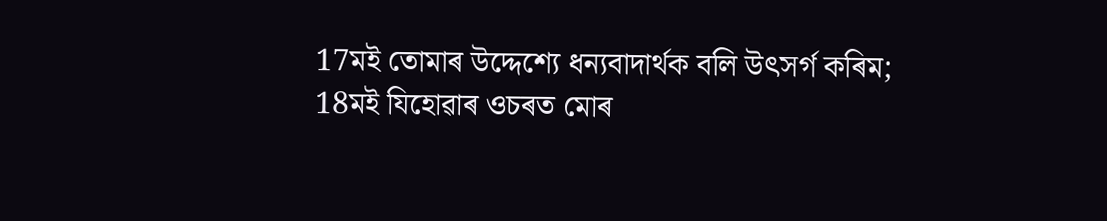17মই তোমাৰ উদ্দেশ্যে ধন্যবাদাৰ্থক বলি উৎসৰ্গ কৰিম;
18মই যিহোৱাৰ ওচৰত মোৰ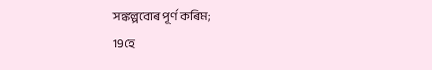সঙ্কল্পবোৰ পূর্ণ কৰিম;
19হে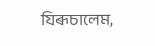যিৰূচালেম,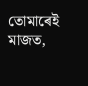তোমাৰেই মাজত,